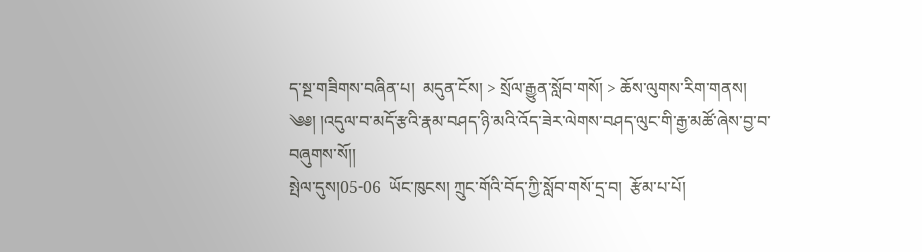ད་སྔ་གཟིགས་བཞིན་པ།  མདུན་ངོས། > སྲོལ་རྒྱུན་སློབ་གསོ། > ཆོས་ལུགས་རིག་གནས།
༄༅། །འདུལ་བ་མདོ་རྩའི་རྣམ་བཤད་ཉི་མའི་འོད་ཟེར་ལེགས་བཤད་ལུང་གི་རྒྱ་མཚོ་ཞེས་བྱ་བ་བཞུགས་སོ།།
སྤེལ་དུས།05-06  ཡོང་ཁུངས། ཀྲུང་གོའི་བོད་ཀྱི་སློབ་གསོ་དྲ་བ།  རྩོམ་པ་པོ།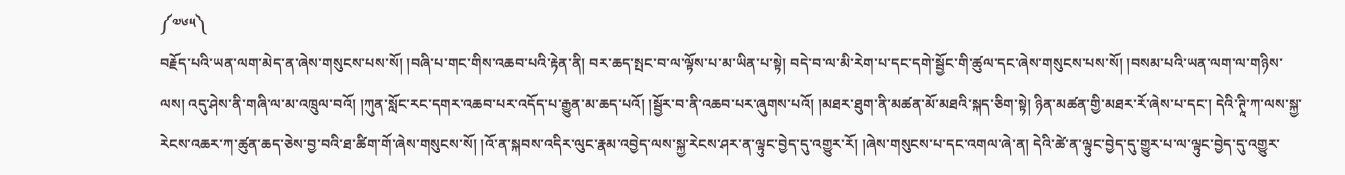༼༧༦༥༽
བརྗོད་པའི་ཡན་ལག་མེད་ན་ཞེས་གསུངས་པས་སོ། །བཞི་པ་གང་གིས་འཆབ་པའི་རྟེན་ནི། བར་ཆད་སྤང་བ་ལ་ལྟོས་པ་མ་ཡིན་པ་སྟེ། བདེ་བ་ལ་མི་རེག་པ་དང་དགེ་སྦྱོང་གི་ཚུལ་དང་ཞེས་གསུངས་པས་སོ། །བསམ་པའི་ཡན་ལག་ལ་གཉིས་ལས། འདུ་ཤེས་ནི་གཞི་ལ་མ་འཁྲུལ་བའོ། །ཀུན་སློང་རང་དགར་འཆབ་པར་འདོད་པ་རྒྱུན་མ་ཆད་པའོ། །སྦྱོར་བ་ནི་འཆབ་པར་ཞུགས་པའོ། །མཐར་ཐུག་ནི་མཚན་མོ་མཐའི་སྐད་ཅིག་སྟེ། ཉིན་མཚན་གྱི་མཐར་རོ་ཞེས་པ་དང་། དེའི་ཊཱི་ཀ་ལས་སྐྱ་རེངས་འཆར་ཀ་ཚུན་ཆད་ཅེས་བྱ་བའི་ཐ་ཚིག་གོ་ཞེས་གསུངས་སོ། །འོ་ན་སྐབས་འདིར་ལུང་རྣམ་འབྱེད་ལས་སྐྱ་རེངས་ཤར་ན་ལྟུང་བྱེད་དུ་འགྱུར་རོ། །ཞེས་གསུངས་པ་དང་འགལ་ཞེ་ན། དེའི་ཚེ་ན་ལྟུང་བྱེད་དུ་གྱུར་པ་ལ་ལྟུང་བྱེད་དུ་འགྱུར་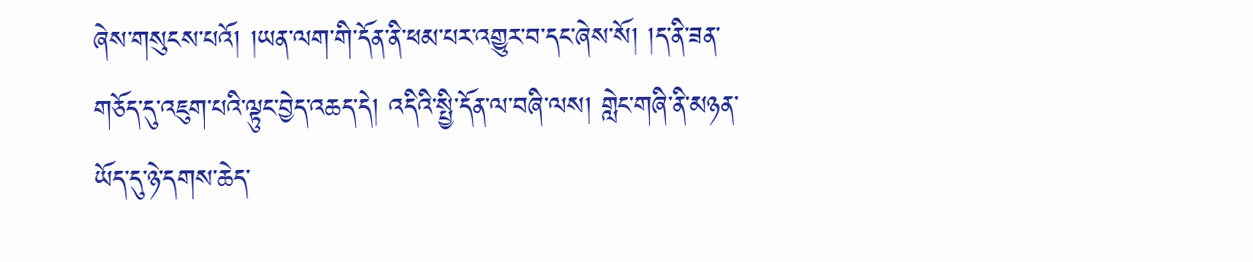ཞེས་གསུངས་པའོ། །ཡན་ལག་གི་དོན་ནི་ཕམ་པར་འགྱུར་བ་དང་ཞེས་སོ། །ད་ནི་ཟན་གཅོད་དུ་འཇུག་པའི་ལྟུང་བྱེད་འཆད་དེ། འདིའི་སྤྱི་དོན་ལ་བཞི་ལས། གླེང་གཞི་ནི་མཉན་ཡོད་དུ་ཉེ་དགས་ཆེད་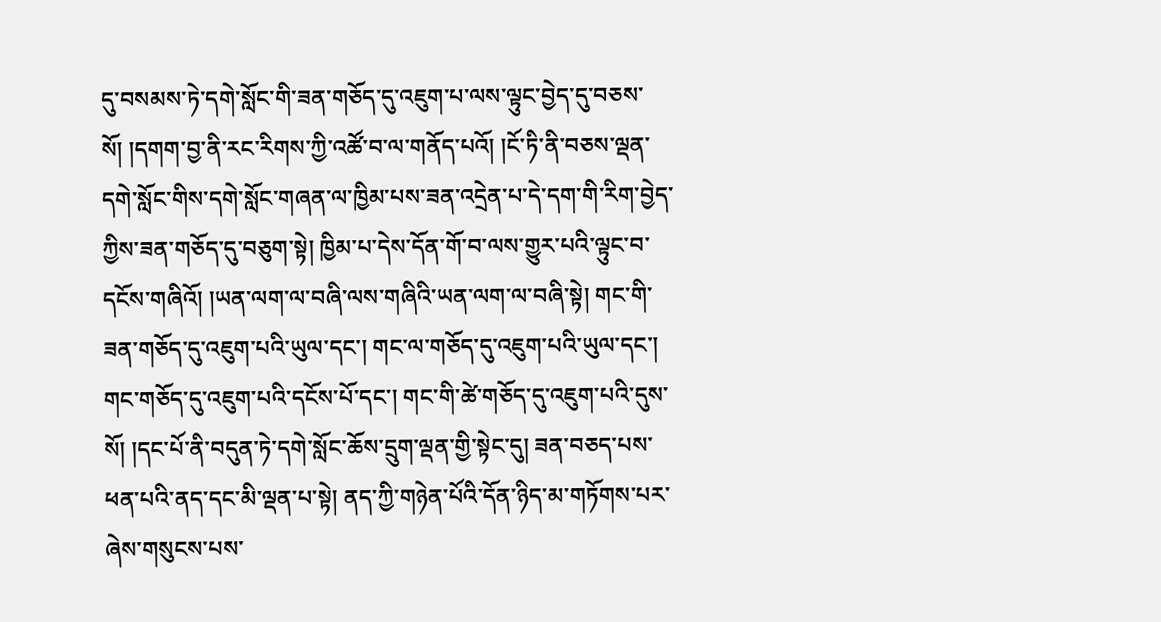དུ་བསམས་ཏེ་དགེ་སློང་གི་ཟན་གཅོད་དུ་འཇུག་པ་ལས་ལྟུང་བྱེད་དུ་བཅས་སོ། །དགག་བྱ་ནི་རང་རིགས་ཀྱི་འཚོ་བ་ལ་གནོད་པའོ། །ངོ་ཏི་ནི་བཅས་ལྡན་དགེ་སློང་གིས་དགེ་སློང་གཞན་ལ་ཁྱིམ་པས་ཟན་འདྲེན་པ་དེ་དག་གི་རིག་བྱེད་ཀྱིས་ཟན་གཅོད་དུ་བཅུག་སྟེ། ཁྱིམ་པ་དེས་དོན་གོ་བ་ལས་གྱུར་པའི་ལྟུང་བ་དངོས་གཞིའོ། །ཡན་ལག་ལ་བཞི་ལས་གཞིའི་ཡན་ལག་ལ་བཞི་སྟེ། གང་གི་ཟན་གཅོད་དུ་འཇུག་པའི་ཡུལ་དང་། གང་ལ་གཅོད་དུ་འཇུག་པའི་ཡུལ་དང་། གང་གཅོད་དུ་འཇུག་པའི་དངོས་པོ་དང་། གང་གི་ཚེ་གཅོད་དུ་འཇུག་པའི་དུས་སོ། །དང་པོ་ནི་བདུན་ཏེ་དགེ་སློང་ཆོས་དྲུག་ལྡན་གྱི་སྟེང་དུ། ཟན་བཅད་པས་ཕན་པའི་ནད་དང་མི་ལྡན་པ་སྟེ། ནད་ཀྱི་གཉེན་པོའི་དོན་ཉིད་མ་གཏོགས་པར་ཞེས་གསུངས་པས་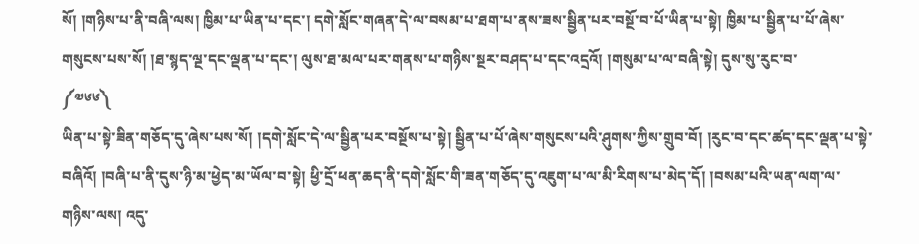སོ། །གཉིས་པ་ནི་བཞི་ལས། ཁྱིམ་པ་ཡིན་པ་དང་། དགེ་སློང་གཞན་དེ་ལ་བསམ་པ་ཐག་པ་ནས་ཟས་སྦྱིན་པར་བསྔོ་བ་པོ་ཡིན་པ་སྟེ། ཁྱིམ་པ་སྦྱིན་པ་པོ་ཞེས་གསུངས་པས་སོ། །ཐ་སྙད་ལྔ་དང་ལྡན་པ་དང་། ལུས་ཐ་མལ་པར་གནས་པ་གཉིས་སྔར་བཤད་པ་དང་འདྲའོ། །གསུམ་པ་ལ་བཞི་སྟེ། དུས་སུ་རུང་བ་
༼༧༦༦༽
ཡིན་པ་སྟེ་ཟིན་གཅོད་དུ་ཞེས་པས་སོ། །དགེ་སློང་དེ་ལ་སྦྱིན་པར་བསྔོས་པ་སྟེ། སྦྱིན་པ་པོ་ཞེས་གསུངས་པའི་ཤུགས་ཀྱིས་གྲུབ་བོ། །རུང་བ་དང་ཚད་དང་ལྡན་པ་སྟེ་བཞིའོ། །བཞི་པ་ནི་དུས་ཉི་མ་ཕྱེད་མ་ཡོལ་བ་སྟེ། ཕྱི་དྲོ་ཕན་ཆད་ནི་དགེ་སློང་གི་ཟན་གཅོད་དུ་འཇུག་པ་ལ་མི་རིགས་པ་མེད་དོ། །བསམ་པའི་ཡན་ལག་ལ་གཉིས་ལས། འདུ་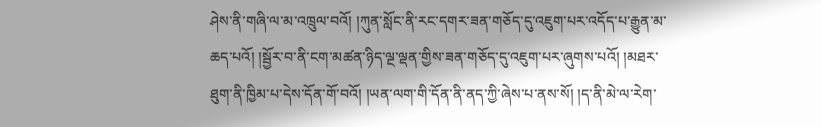ཤེས་ནི་གཞི་ལ་མ་འཁྲུལ་བའོ། །ཀུན་སློང་ནི་རང་དགར་ཟན་གཅོད་དུ་འཇུག་པར་འདོད་པ་རྒྱུན་མ་ཆད་པའོ། །སྦྱོར་བ་ནི་ངག་མཚན་ཉིད་ལྔ་ལྡན་གྱིས་ཟན་གཅོད་དུ་འཇུག་པར་ཞུགས་པའོ། །མཐར་ཐུག་ནི་ཁྱིམ་པ་དེས་དོན་གོ་བའོ། །ཡན་ལག་གི་དོན་ནི་ནད་ཀྱི་ཞེས་པ་ནས་སོ། །ད་ནི་མེ་ལ་རེག་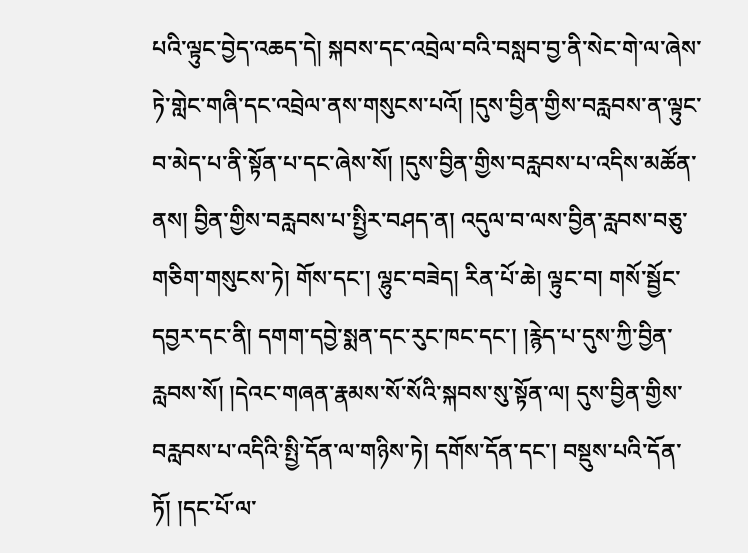པའི་ལྟུང་བྱེད་འཆད་དེ། སྐབས་དང་འབྲེལ་བའི་བསླབ་བྱ་ནི་སེང་གེ་ལ་ཞེས་ཏེ་གླེང་གཞི་དང་འབྲེལ་ནས་གསུངས་པའོ། །དུས་བྱིན་གྱིས་བརླབས་ན་ལྟུང་བ་མེད་པ་ནི་སྟོན་པ་དང་ཞེས་སོ། །དུས་བྱིན་གྱིས་བརླབས་པ་འདིས་མཚོན་ནས། བྱིན་གྱིས་བརླབས་པ་སྤྱིར་བཤད་ན། འདུལ་བ་ལས་བྱིན་རླབས་བཅུ་གཅིག་གསུངས་ཏེ། གོས་དང་། ལྷུང་བཟེད། རིན་པོ་ཆེ། ལྟུང་བ། གསོ་སྦྱོང་དབྱར་དང་ནི། དགག་དབྱེ་སྨན་དང་རུང་ཁང་དང་། །རྙེད་པ་དུས་ཀྱི་བྱིན་རླབས་སོ། །དེའང་གཞན་རྣམས་སོ་སོའི་སྐབས་སུ་སྟོན་ལ། དུས་བྱིན་གྱིས་བརླབས་པ་འདིའི་སྤྱི་དོན་ལ་གཉིས་ཏེ། དགོས་དོན་དང་། བསྡུས་པའི་དོན་ཏོ། །དང་པོ་ལ་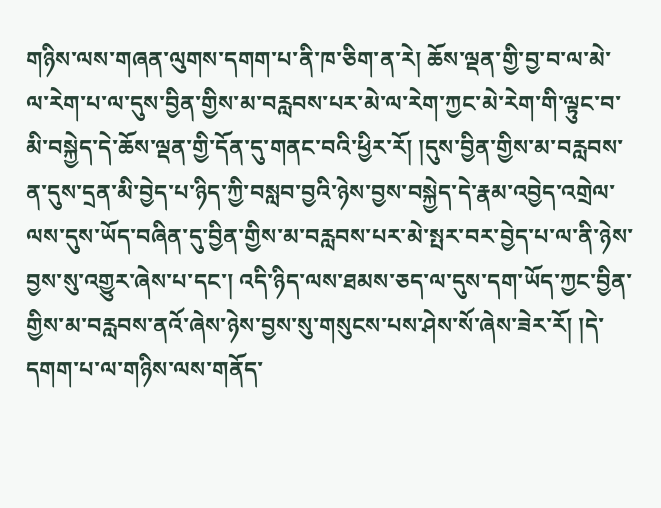གཉིས་ལས་གཞན་ལུགས་དགག་པ་ནི་ཁ་ཅིག་ན་རེ། ཆོས་ལྡན་གྱི་བྱ་བ་ལ་མེ་ལ་རེག་པ་ལ་དུས་བྱིན་གྱིས་མ་བརླབས་པར་མེ་ལ་རེག་ཀྱང་མེ་རེག་གི་ལྟུང་བ་མི་བསྐྱེད་དེ་ཆོས་ལྡན་གྱི་དོན་དུ་གནང་བའི་ཕྱིར་རོ། །དུས་བྱིན་གྱིས་མ་བརླབས་ན་དུས་དྲན་མི་བྱེད་པ་ཉིད་ཀྱི་བསླབ་བྱའི་ཉེས་བྱས་བསྐྱེད་དེ་རྣམ་འབྱེད་འགྲེལ་ལས་དུས་ཡོད་བཞིན་དུ་བྱིན་གྱིས་མ་བརླབས་པར་མེ་སྤར་བར་བྱེད་པ་ལ་ནི་ཉེས་བྱས་སུ་འགྱུར་ཞེས་པ་དང་། འདི་ཉིད་ལས་ཐམས་ཅད་ལ་དུས་དག་ཡོད་ཀྱང་བྱིན་གྱིས་མ་བརླབས་ནའོ་ཞེས་ཉེས་བྱས་སུ་གསུངས་པས་ཤེས་སོ་ཞེས་ཟེར་རོ། །དེ་དགག་པ་ལ་གཉིས་ལས་གནོད་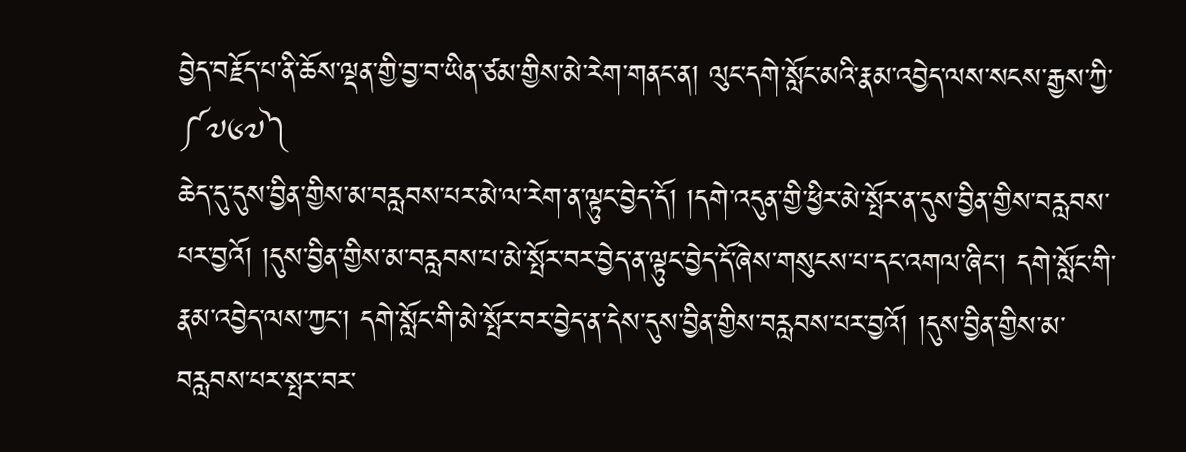བྱེད་བརྗོད་པ་ནི་ཆོས་ལྡན་གྱི་བྱ་བ་ཡིན་ཙམ་གྱིས་མེ་རེག་གནང་ན། ལུང་དགེ་སློང་མའི་རྣམ་འབྱེད་ལས་སངས་རྒྱས་ཀྱི་
༼༧༦༧༽
ཆེད་དུ་དུས་བྱིན་གྱིས་མ་བརླབས་པར་མེ་ལ་རེག་ན་ལྟུང་བྱེད་དོ། །དགེ་འདུན་གྱི་ཕྱིར་མེ་སྤོར་ན་དུས་བྱིན་གྱིས་བརླབས་པར་བྱའོ། །དུས་བྱིན་གྱིས་མ་བརླབས་པ་མེ་སྤོར་བར་བྱེད་ན་ལྟུང་བྱེད་དོ་ཞེས་གསུངས་པ་དང་འགལ་ཞིང་། དགེ་སློང་གི་རྣམ་འབྱེད་ལས་ཀྱང་། དགེ་སློང་གི་མེ་སྤོར་བར་བྱེད་ན་དེས་དུས་བྱིན་གྱིས་བརླབས་པར་བྱའོ། །དུས་བྱིན་གྱིས་མ་བརླབས་པར་སྤར་བར་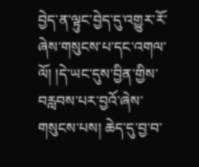བྱེད་ན་ལྟུང་བྱེད་དུ་འགྱུར་རོ་ཞེས་གསུངས་པ་དང་འགལ་ལོ། །དེ་ཡང་དུས་བྱིན་གྱིས་བརླབས་པར་བྱའོ་ཞེས་གསུངས་པས། ཆེད་དུ་བྱ་བ་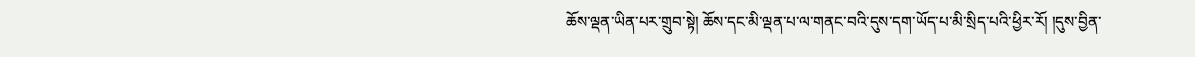ཆོས་ལྡན་ཡིན་པར་གྲུབ་སྟེ། ཆོས་དང་མི་ལྡན་པ་ལ་གནང་བའི་དུས་དག་ཡོད་པ་མི་སྲིད་པའི་ཕྱིར་རོ། །དུས་བྱིན་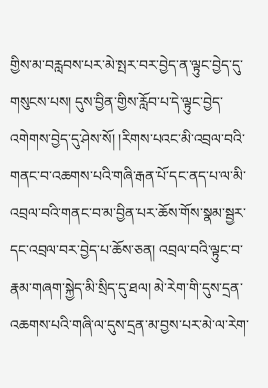གྱིས་མ་བརླབས་པར་མེ་སྤར་བར་བྱེད་ན་ལྟུང་བྱེད་དུ་གསུངས་པས། དུས་བྱིན་གྱིས་རློབ་པ་དེ་ལྟུང་བྱེད་འགེགས་བྱེད་དུ་ཤེས་སོ། །རིགས་པའང་མི་འབྲལ་བའི་གནང་བ་འཆགས་པའི་གཞི་རྒན་པོ་དང་ནད་པ་ལ་མི་འབྲལ་བའི་གནང་བ་མ་བྱིན་པར་ཆོས་གོས་སྣམ་སྦྱར་དང་འབྲལ་བར་བྱེད་པ་ཆོས་ཅན། འབྲལ་བའི་ལྟུང་བ་རྣམ་གཞག་སྐྱེད་མི་སྲིད་དུ་ཐལ། མེ་རེག་གི་དུས་དྲན་འཆགས་པའི་གཞི་ལ་དུས་དྲན་མ་བྱས་པར་མེ་ལ་རེག་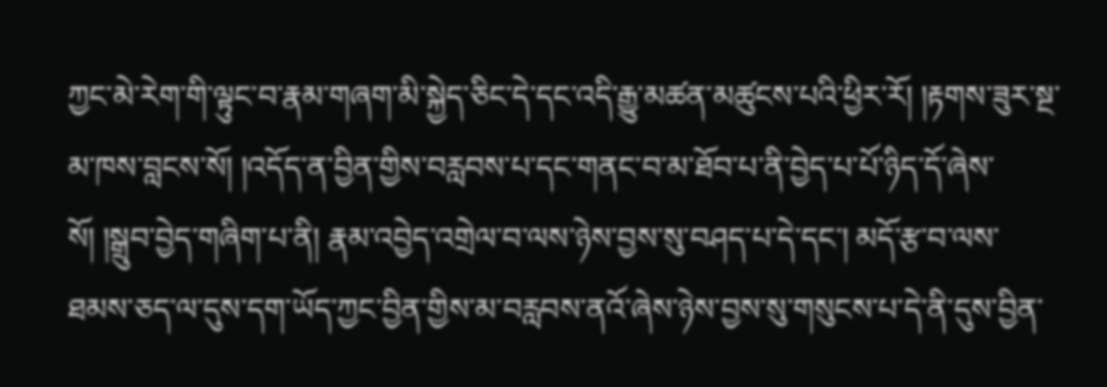ཀྱང་མེ་རེག་གི་ལྟུང་བ་རྣམ་གཞག་མི་སྐྱེད་ཅིང་དེ་དང་འདི་རྒྱུ་མཚན་མཚུངས་པའི་ཕྱིར་རོ། །རྟགས་ཟུར་སྔ་མ་ཁས་བླངས་སོ། །འདོད་ན་བྱིན་གྱིས་བརླབས་པ་དང་གནང་བ་མ་ཐོབ་པ་ནི་བྱེད་པ་པོ་ཉིད་དོ་ཞེས་སོ། །སྒྲུབ་བྱེད་གཞིག་པ་ནི། རྣམ་འབྱེད་འགྲེལ་བ་ལས་ཉེས་བྱས་སུ་བཤད་པ་དེ་དང་། མདོ་རྩ་བ་ལས་ཐམས་ཅད་ལ་དུས་དག་ཡོད་ཀྱང་བྱིན་གྱིས་མ་བརླབས་ནའོ་ཞེས་ཉེས་བྱས་སུ་གསུངས་པ་དེ་ནི་དུས་བྱིན་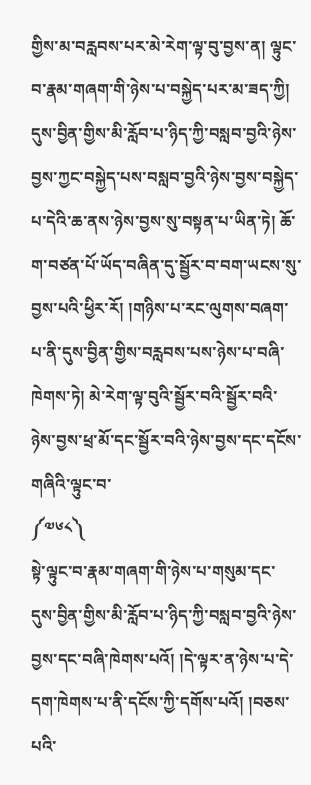གྱིས་མ་བརླབས་པར་མེ་རེག་ལྟ་བུ་བྱས་ན། ལྟུང་བ་རྣམ་གཞག་གི་ཉེས་པ་བསྐྱེད་པར་མ་ཟད་ཀྱི། དུས་བྱིན་གྱིས་མི་རློབ་པ་ཉིད་ཀྱི་བསླབ་བྱའི་ཉེས་བྱས་ཀྱང་བསྐྱེད་པས་བསླབ་བྱའི་ཉེས་བྱས་བསྐྱེད་པ་དེའི་ཆ་ནས་ཉེས་བྱས་སུ་བསྟན་པ་ཡིན་ཏེ། ཆོ་ག་བཙན་པོ་ཡོད་བཞིན་དུ་སྦྱོར་བ་བག་ཡངས་སུ་བྱས་པའི་ཕྱིར་རོ། །གཉིས་པ་རང་ལུགས་བཞག་པ་ནི་དུས་བྱིན་གྱིས་བརླབས་པས་ཉེས་པ་བཞི་ཁེགས་ཏེ། མེ་རེག་ལྟ་བུའི་སྦྱོར་བའི་སྦྱོར་བའི་ཉེས་བྱས་ཕྲ་མོ་དང་སྦྱོར་བའི་ཉེས་བྱས་དང་དངོས་གཞིའི་ལྟུང་བ་
༼༧༦༨༽
སྟེ་ལྟུང་བ་རྣམ་གཞག་གི་ཉེས་པ་གསུམ་དང་དུས་བྱིན་གྱིས་མི་རློབ་པ་ཉིད་ཀྱི་བསླབ་བྱའི་ཉེས་བྱས་དང་བཞི་ཁེགས་པའོ། །དེ་ལྟར་ན་ཉེས་པ་དེ་དག་ཁེགས་པ་ནི་དངོས་ཀྱི་དགོས་པའོ། །བཅས་པའི་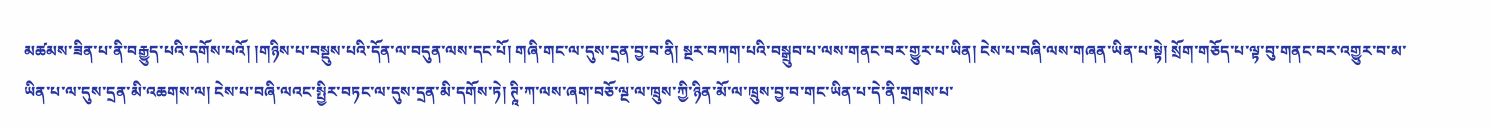མཚམས་ཟིན་པ་ནི་བརྒྱུད་པའི་དགོས་པའོ། །གཉིས་པ་བསྡུས་པའི་དོན་ལ་བདུན་ལས་དང་པོ། གཞི་གང་ལ་དུས་དྲན་བྱ་བ་ནི། སྔར་བཀག་པའི་བསྒྲུབ་པ་ལས་གནང་བར་གྱུར་པ་ཡིན། ངེས་པ་བཞི་ལས་གཞན་ཡིན་པ་སྟེ། སྲོག་གཅོད་པ་ལྟ་བུ་གནང་བར་འགྱུར་བ་མ་ཡིན་པ་ལ་དུས་དྲན་མི་འཆགས་ལ། ངེས་པ་བཞི་ལའང་སྤྱིར་བཏང་ལ་དུས་དྲན་མི་དགོས་ཏེ། ཊཱི་ཀ་ལས་ཞག་བཅོ་ལྔ་ལ་ཁྲུས་ཀྱི་ཉིན་མོ་ལ་ཁྲུས་བྱ་བ་གང་ཡིན་པ་དེ་ནི་གྲགས་པ་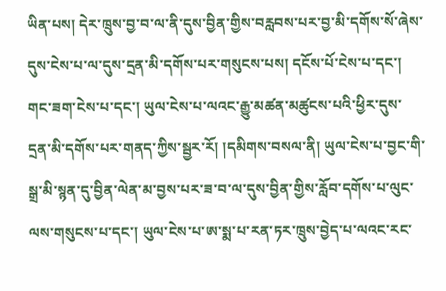ཡིན་པས། དེར་ཁྲུས་བྱ་བ་ལ་ནི་དུས་བྱིན་གྱིས་བརླབས་པར་བྱ་མི་དགོས་སོ་ཞེས་དུས་ངེས་པ་ལ་དུས་དྲན་མི་དགོས་པར་གསུངས་པས། དངོས་པོ་ངེས་པ་དང་། གང་ཟག་ངེས་པ་དང་། ཡུལ་ངེས་པ་ལའང་རྒྱུ་མཚན་མཚུངས་པའི་ཕྱིར་དུས་དྲན་མི་དགོས་པར་གནད་ཀྱིས་སྦྱར་རོ། །དམིགས་བསལ་ནི། ཡུལ་ངེས་པ་བྱང་གི་སྒྲ་མི་སྙན་དུ་བྱིན་ལེན་མ་བྱས་པར་ཟ་བ་ལ་དུས་བྱིན་གྱིས་རློབ་དགོས་པ་ལུང་ལས་གསུངས་པ་དང་། ཡུལ་ངེས་པ་ཨ་སྨ་པ་རན་ཏར་ཁྲུས་བྱེད་པ་ལའང་རང་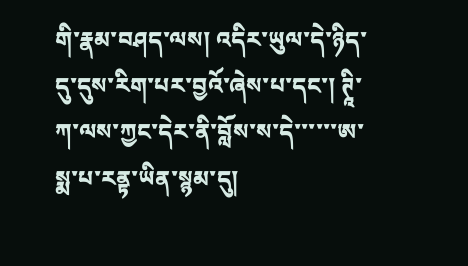གི་རྣམ་བཤད་ལས། འདིར་ཡུལ་དེ་ཉིད་དུ་དུས་རིག་པར་བྱའོ་ཞེས་པ་དང་། ཊཱི་ཀ་ལས་ཀྱང་དེར་ནི་བློས་ས་དེ་་་་་་ཨ་སྨ་པ་རནྟ་ཡིན་སྙམ་དུ།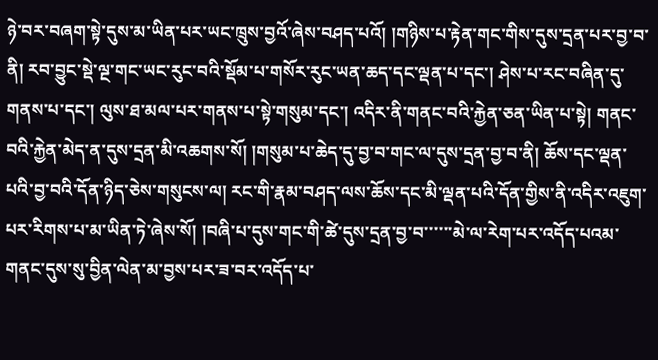ཉེ་བར་བཞག་སྟེ་དུས་མ་ཡིན་པར་ཡང་ཁྲུས་བྱའོ་ཞེས་བཤད་པའོ། །གཉིས་པ་རྟེན་གང་གིས་དུས་དྲན་པར་བྱ་བ་ནི། རབ་བྱུང་སྡེ་ལྔ་གང་ཡང་རུང་བའི་སྡོམ་པ་གསོར་རུང་ཡན་ཆད་དང་ལྡན་པ་དང་། ཤེས་པ་རང་བཞིན་དུ་གནས་པ་དང་། ལུས་ཐ་མལ་པར་གནས་པ་སྟེ་གསུམ་དང་། འདིར་ནི་གནང་བའི་རྐྱེན་ཅན་ཡིན་པ་སྟེ། གནང་བའི་རྐྱེན་མེད་ན་དུས་དྲན་མི་འཆགས་སོ། །གསུམ་པ་ཆེད་དུ་བྱ་བ་གང་ལ་དུས་དྲན་བྱ་བ་ནི། ཆོས་དང་ལྡན་པའི་བྱ་བའི་དོན་ཉིད་ཅེས་གསུངས་ལ། རང་གི་རྣམ་བཤད་ལས་ཆོས་དང་མི་ལྡན་པའི་དོན་གྱིས་ནི་འདིར་འཇུག་པར་རིགས་པ་མ་ཡིན་ཏེ་ཞེས་སོ། །བཞི་པ་དུས་གང་གི་ཚེ་དུས་དྲན་བྱ་བ་་་་་་མེ་ལ་རེག་པར་འདོད་པའམ་གནང་དུས་སུ་བྱིན་ལེན་མ་བྱས་པར་ཟ་བར་འདོད་པ་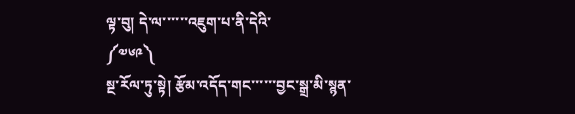ལྟ་བུ། དེ་ལ་་་་་་འཇུག་པ་ནི་དེའི་
༼༧༦༩༽
སྔ་རོལ་ཏུ་སྟེ། རྩོམ་འདོད་གང་་་་་་བྱང་སྒྲ་མི་སྙན་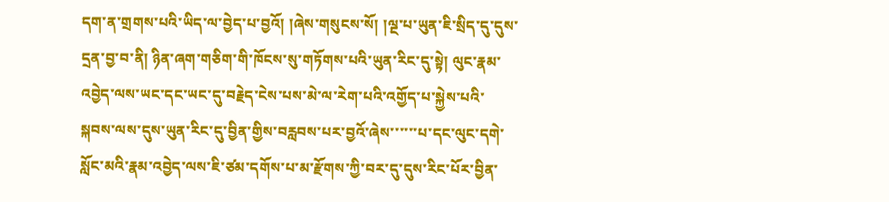དག་ན་གྲགས་པའི་ཡིད་ལ་བྱེད་པ་བྱའོ། །ཞེས་གསུངས་སོ། །ལྔ་པ་ཡུན་ཇི་སྲིད་དུ་དུས་དྲན་བྱ་བ་ནི། ཉིན་ཞག་གཅིག་གི་ཁོངས་སུ་གཏོགས་པའི་ཡུན་རིང་དུ་སྟེ། ལུང་རྣམ་འབྱེད་ལས་ཡང་དང་ཡང་དུ་བརྗེད་ངེས་པས་མེ་ལ་རེག་པའི་འགྱོད་པ་སྐྱེས་པའི་སྐབས་ལས་དུས་ཡུན་རིང་དུ་བྱིན་གྱིས་བརླབས་པར་བྱའོ་ཞེས་་་་་་པ་དང་ལུང་དགེ་སློང་མའི་རྣམ་འབྱེད་ལས་ཇི་ཙམ་དགོས་པ་མ་རྫོགས་ཀྱི་བར་དུ་དུས་རིང་པོར་བྱིན་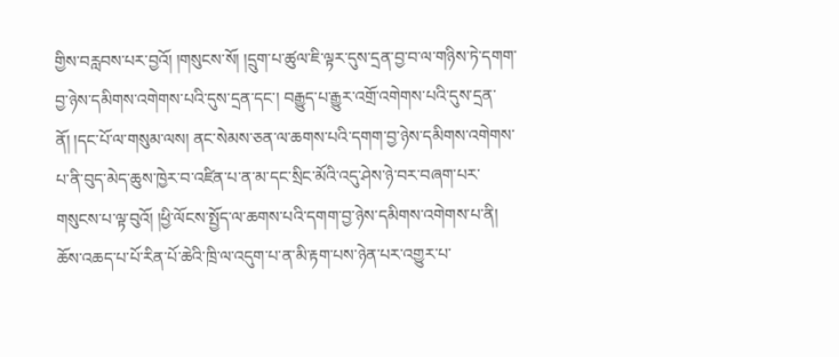གྱིས་བརླབས་པར་བྱའོ། །གསུངས་སོ། །དྲུག་པ་ཚུལ་ཇི་ལྟར་དུས་དྲན་བྱ་བ་ལ་གཉིས་ཏེ་དགག་བྱ་ཉེས་དམིགས་འགེགས་པའི་དུས་དྲན་དང་། བརྒྱུད་པ་རྒྱུར་འགྲོ་འགེགས་པའི་དུས་དྲན་ནོ། །དང་པོ་ལ་གསུམ་ལས། ནང་སེམས་ཅན་ལ་ཆགས་པའི་དགག་བྱ་ཉེས་དམིགས་འགེགས་པ་ནི་བུད་མེད་ཆུས་ཁྱེར་བ་འཛིན་པ་ན་མ་དང་སྲིང་མོའི་འདུ་ཤེས་ཉེ་བར་བཞག་པར་གསུངས་པ་ལྟ་བུའོ། །ཕྱི་ལོངས་སྤྱོད་ལ་ཆགས་པའི་དགག་བྱ་ཉེས་དམིགས་འགེགས་པ་ནི། ཆོས་འཆད་པ་པོ་རིན་པོ་ཆེའི་ཁྲི་ལ་འདུག་པ་ན་མི་རྟག་པས་ཉེན་པར་འགྱུར་པ་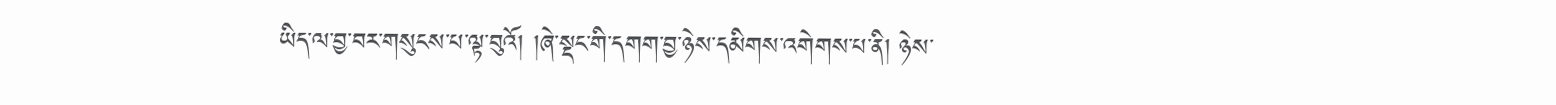ཡིད་ལ་བྱ་བར་གསུངས་པ་ལྟ་བུའོ། །ཞེ་སྡང་གི་དགག་བྱ་ཉེས་དམིགས་འགེགས་པ་ནི། ཉེས་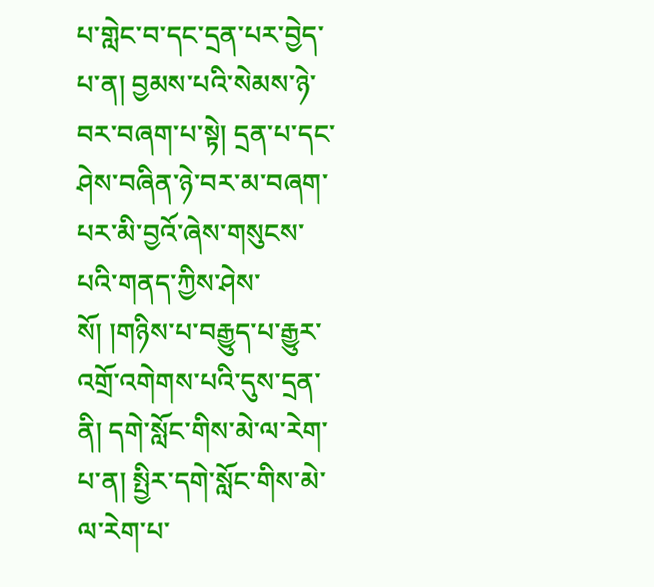པ་གླེང་བ་དང་དྲན་པར་བྱེད་པ་ན། བྱམས་པའི་སེམས་ཉེ་བར་བཞག་པ་སྟེ། དྲན་པ་དང་ཤེས་བཞིན་ཉེ་བར་མ་བཞག་པར་མི་བྱའོ་ཞེས་གསུངས་པའི་གནད་ཀྱིས་ཤེས་སོ། །གཉིས་པ་བརྒྱུད་པ་རྒྱུར་འགྲོ་འགེགས་པའི་དུས་དྲན་ནི། དགེ་སློང་གིས་མེ་ལ་རེག་པ་ན། སྤྱིར་དགེ་སློང་གིས་མེ་ལ་རེག་པ་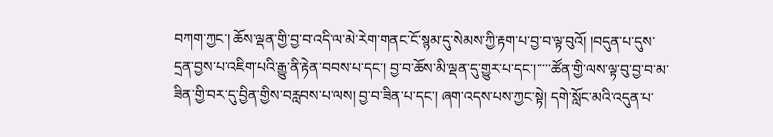བཀག་ཀྱང་། ཆོས་ལྡན་གྱི་བྱ་བ་འདི་ལ་མེ་རེག་གནང་ངོ་སྙམ་དུ་སེམས་ཀྱི་རྟག་པ་བྱ་བ་ལྟ་བུའོ། །བདུན་པ་དུས་དྲན་བྱས་པ་འཇིག་པའི་རྒྱུ་ནི་རྟེན་བབས་པ་དང་། བྱ་བ་ཆོས་མི་ལྡན་དུ་གྱུར་པ་དང་།་་་་་ཚོན་གྱི་ལས་ལྟ་བུ་བྱ་བ་མ་ཟིན་གྱི་བར་དུ་བྱིན་གྱིས་བརླབས་པ་ལས། བྱ་བ་ཟིན་པ་དང་། ཞག་འདས་པས་ཀྱང་སྟེ། དགེ་སློང་མའི་འདུན་པ་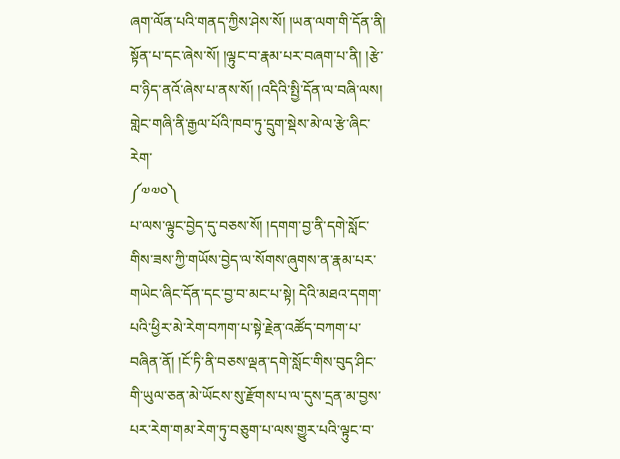ཞག་ལོན་པའི་གནད་ཀྱིས་ཤེས་སོ། །ཡན་ལག་གི་དོན་ནི། སྟོན་པ་དང་ཞེས་སོ། །ལྟུང་བ་རྣམ་པར་བཞག་པ་ནི། །རྩེ་བ་ཉིད་ནའོ་ཞེས་པ་ནས་སོ། །འདིའི་སྤྱི་དོན་ལ་བཞི་ལས། གླེང་གཞི་ནི་རྒྱལ་པོའི་ཁབ་ཏུ་དྲུག་སྡེས་མེ་ལ་རྩེ་ཞིང་རེག་
༼༧༧༠༽
པ་ལས་ལྟུང་བྱེད་དུ་བཅས་སོ། །དགག་བྱ་ནི་དགེ་སློང་གིས་ཟས་ཀྱི་གཡོས་བྱེད་ལ་སོགས་ཞུགས་ན་རྣམ་པར་གཡེང་ཞིང་དོན་དང་བྱ་བ་མང་པ་སྟེ། དེའི་མཐའ་དགག་པའི་ཕྱིར་མེ་རེག་བཀག་པ་སྟེ་རྗེན་འཚོད་བཀག་པ་བཞིན་ནོ། །ངོ་ཏི་ནི་བཅས་ལྡན་དགེ་སློང་གིས་བུད་ཤིང་གི་ཡུལ་ཅན་མེ་ཡོངས་སུ་རྫོགས་པ་ལ་དུས་དྲན་མ་བྱས་པར་རེག་གམ་རེག་ཏུ་བཅུག་པ་ལས་གྱུར་པའི་ལྟུང་བ་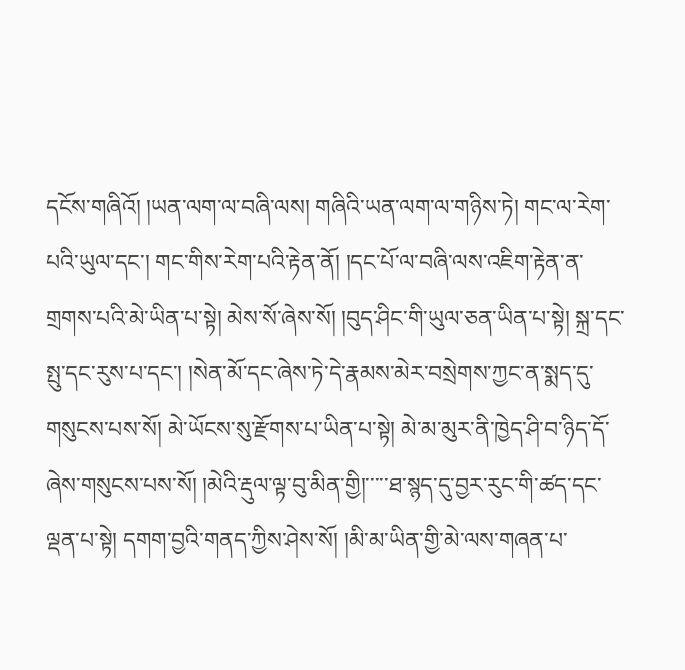དངོས་གཞིའོ། །ཡན་ལག་ལ་བཞི་ལས། གཞིའི་ཡན་ལག་ལ་གཉིས་ཏེ། གང་ལ་རེག་པའི་ཡུལ་དང་། གང་གིས་རེག་པའི་རྟེན་ནོ། །དང་པོ་ལ་བཞི་ལས་འཇིག་རྟེན་ན་གྲགས་པའི་མེ་ཡིན་པ་སྟེ། མེས་སོ་ཞེས་སོ། །བུད་ཤིང་གི་ཡུལ་ཅན་ཡིན་པ་སྟེ། སྐྲ་དང་སྤུ་དང་རུས་པ་དང་། །སེན་མོ་དང་ཞེས་ཏེ་དེ་རྣམས་མེར་བསྲེགས་ཀྱང་ན་སྨད་དུ་གསུངས་པས་སོ། མེ་ཡོངས་སུ་རྫོགས་པ་ཡིན་པ་སྟེ། མེ་མ་མུར་ནི་ཁྱེད་ཤི་བ་ཉིད་དོ་ཞེས་གསུངས་པས་སོ། །མེའི་རྡུལ་ལྟ་བུ་མིན་གྱི།་་་་་ཐ་སྙད་དུ་བྱར་རུང་གི་ཚད་དང་ལྡན་པ་སྟེ། དགག་བྱའི་གནད་ཀྱིས་ཤེས་སོ། །མི་མ་ཡིན་གྱི་མེ་ལས་གཞན་པ་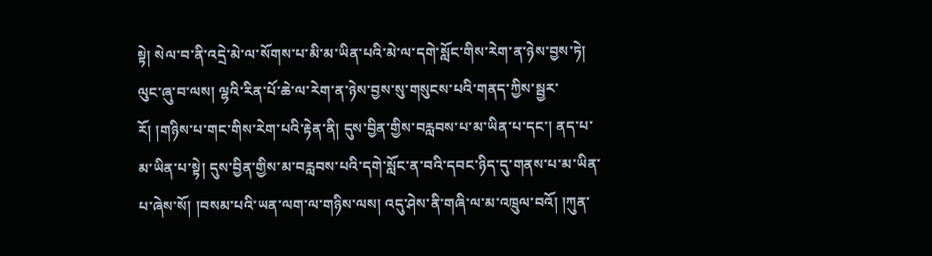སྟེ། སེལ་བ་ནི་འདྲེ་མེ་ལ་སོགས་པ་མི་མ་ཡིན་པའི་མེ་ལ་དགེ་སློང་གིས་རེག་ན་ཉེས་བྱས་ཏེ། ལུང་ཞུ་བ་ལས། ལྷའི་རིན་པོ་ཆེ་ལ་རེག་ན་ཉེས་བྱས་སུ་གསུངས་པའི་གནད་ཀྱིས་སྦྱར་རོ། །གཉིས་པ་གང་གིས་རེག་པའི་རྟེན་ནི། དུས་བྱིན་གྱིས་བརླབས་པ་མ་ཡིན་པ་དང་། ནད་པ་མ་ཡིན་པ་སྟེ། དུས་བྱིན་གྱིས་མ་བརླབས་པའི་དགེ་སློང་ན་བའི་དབང་ཉིད་དུ་གནས་པ་མ་ཡིན་པ་ཞེས་སོ། །བསམ་པའི་ཡན་ལག་ལ་གཉིས་ལས། འདུ་ཤེས་ནི་གཞི་ལ་མ་འཁྲུལ་བའོ། །ཀུན་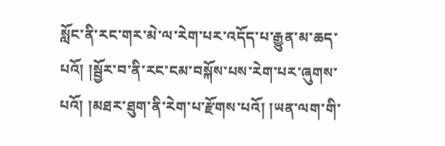སློང་ནི་རང་གར་མེ་ལ་རེག་པར་འདོད་པ་རྒྱུན་མ་ཆད་པའོ། །སྦྱོར་བ་ནི་རང་ངམ་བསྐོས་པས་རེག་པར་ཞུགས་པའོ། །མཐར་ཐུག་ནི་རེག་པ་རྫོགས་པའོ། །ཡན་ལག་གི་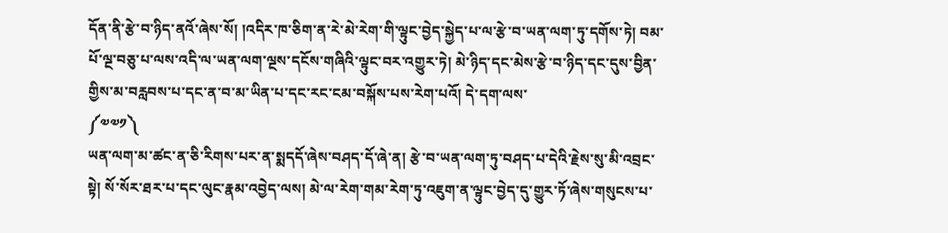དོན་ནི་རྩེ་བ་ཉིད་ནའོ་ཞེས་སོ། །འདིར་ཁ་ཅིག་ན་རེ་མེ་རེག་གི་ལྟུང་བྱེད་སྐྱེད་པ་ལ་རྩེ་བ་ཡན་ལག་ཏུ་དགོས་ཏེ། བམ་པོ་ལྔ་བཅུ་པ་ལས་འདི་ལ་ཡན་ལག་ལྔས་དངོས་གཞིའི་ལྟུང་བར་འགྱུར་ཏེ། མེ་ཉིད་དང་མེས་རྩེ་བ་ཉིད་དང་དུས་བྱིན་གྱིས་མ་བརླབས་པ་དང་ན་བ་མ་ཡིན་པ་དང་རང་ངམ་བསྐོས་པས་རེག་པའོ། དེ་དག་ལས་
༼༧༧༡༽
ཡན་ལག་མ་ཚང་ན་ཅི་རིགས་པར་ན་སྨདདོ་ཞེས་བཤད་དོ་ཞེ་ན། རྩེ་བ་ཡན་ལག་ཏུ་བཤད་པ་དེའི་རྗེས་སུ་མི་འབྲང་སྟེ། སོ་སོར་ཐར་པ་དང་ལུང་རྣམ་འབྱེད་ལས། མེ་ལ་རེག་གམ་རེག་ཏུ་འཇུག་ན་ལྟུང་བྱེད་དུ་གྱུར་ཏོ་ཞེས་གསུངས་པ་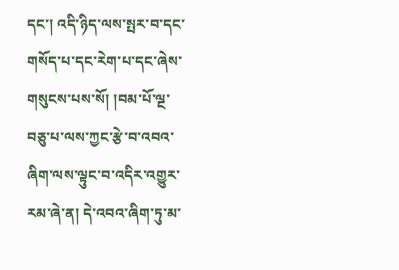དང་། འདི་ཉིད་ལས་སྤར་བ་དང་གསོད་པ་དང་རེག་པ་དང་ཞེས་གསུངས་པས་སོ། །བམ་པོ་ལྔ་བཅུ་པ་ལས་ཀྱང་རྩེ་བ་འབའ་ཞིག་ལས་ལྟུང་བ་འདིར་འགྱུར་རམ་ཞེ་ན། དེ་འབའ་ཞིག་ཏུ་མ་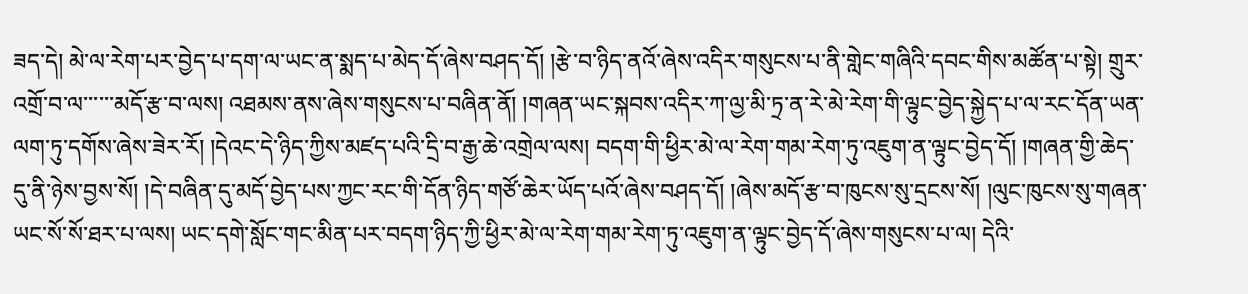ཟད་དེ། མེ་ལ་རེག་པར་བྱེད་པ་དག་ལ་ཡང་ན་སྨད་པ་མེད་དོ་ཞེས་བཤད་དོ། །རྩེ་བ་ཉིད་ནའོ་ཞེས་འདིར་གསུངས་པ་ནི་གླེང་གཞིའི་དབང་གིས་མཚོན་པ་སྟེ། གྲུར་འགྲོ་བ་ལ་་་་་་མདོ་རྩ་བ་ལས། འཐམས་ནས་ཞེས་གསུངས་པ་བཞིན་ནོ། །གཞན་ཡང་སྐབས་འདིར་ཀ་ལྱ་མི་ཏྲ་ན་རེ་མེ་རེག་གི་ལྟུང་བྱེད་སྐྱེད་པ་ལ་རང་དོན་ཡན་ལག་ཏུ་དགོས་ཞེས་ཟེར་རོ། །དེའང་དེ་ཉིད་ཀྱིས་མཛད་པའི་དྲི་བ་རྒྱ་ཆེ་འགྲེལ་ལས། བདག་གི་ཕྱིར་མེ་ལ་རེག་གམ་རེག་ཏུ་འཇུག་ན་ལྟུང་བྱེད་དོ། །གཞན་གྱི་ཆེད་དུ་ནི་ཉེས་བྱས་སོ། །དེ་བཞིན་དུ་མདོ་བྱེད་པས་ཀྱང་རང་གི་དོན་ཉིད་གཙོ་ཆེར་ཡོད་པའོ་ཞེས་བཤད་དོ། །ཞེས་མདོ་རྩ་བ་ཁུངས་སུ་དྲངས་སོ། །ལུང་ཁུངས་སུ་གཞན་ཡང་སོ་སོ་ཐར་པ་ལས། ཡང་དགེ་སློང་གང་མིན་པར་བདག་ཉིད་ཀྱི་ཕྱིར་མེ་ལ་རེག་གམ་རེག་ཏུ་འཇུག་ན་ལྟུང་བྱེད་དོ་ཞེས་གསུངས་པ་ལ། དེའི་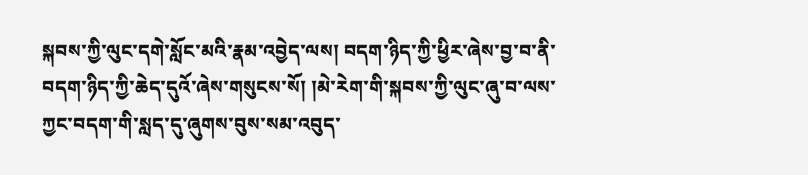སྐབས་ཀྱི་ལུང་དགེ་སློང་མའི་རྣམ་འབྱེད་ལས། བདག་ཉིད་ཀྱི་ཕྱིར་ཞེས་བྱ་བ་ནི་བདག་ཉིད་ཀྱི་ཆེད་དུའོ་ཞེས་གསུངས་སོ། །མེ་རེག་གི་སྐབས་ཀྱི་ལུང་ཞུ་བ་ལས་ཀྱང་བདག་གི་སླད་དུ་ཞུགས་བུས་སམ་འབུད་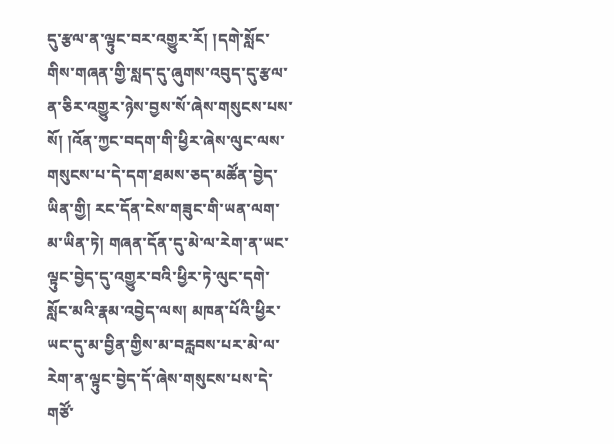དུ་རྩལ་ན་ལྟུང་བར་འགྱུར་རོ། །དགེ་སློང་གིས་གཞན་གྱི་སླད་དུ་ཞུགས་འབུད་དུ་རྩལ་ན་ཅིར་འགྱུར་ཉེས་བྱས་སོ་ཞེས་གསུངས་པས་སོ། །འོན་ཀྱང་བདག་གི་ཕྱིར་ཞེས་ལུང་ལས་གསུངས་པ་དེ་དག་ཐམས་ཅད་མཚོན་བྱེད་ཡིན་གྱི། རང་དོན་ངེས་གཟུང་གི་ཡན་ལག་མ་ཡིན་ཏེ། གཞན་དོན་དུ་མེ་ལ་རེག་ན་ཡང་ལྟུང་བྱེད་དུ་འགྱུར་བའི་ཕྱིར་ཏེ་ལུང་དགེ་སློང་མའི་རྣམ་འབྱེད་ལས། མཁན་པོའི་ཕྱིར་ཡང་དུ་མ་བྱིན་གྱིས་མ་བརླབས་པར་མེ་ལ་རེག་ན་ལྟུང་བྱེད་དོ་ཞེས་གསུངས་པས་དེ་གཙོ་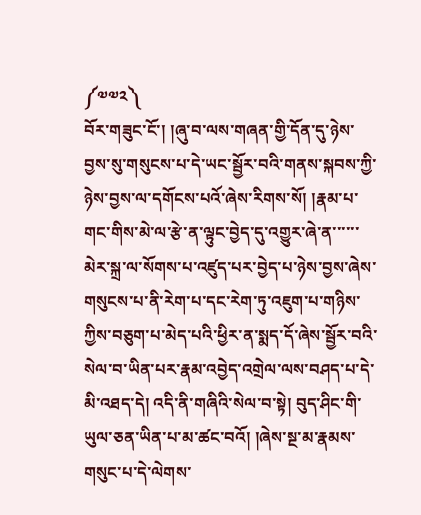༼༧༧༢༽
བོར་གཟུང་ངོ་། །ཞུ་བ་ལས་གཞན་གྱི་དོན་དུ་ཉེས་བྱས་སུ་གསུངས་པ་དེ་ཡང་སྦྱོར་བའི་གནས་སྐབས་ཀྱི་ཉེས་བྱས་ལ་དགོངས་པའོ་ཞེས་རིགས་སོ། །རྣམ་པ་གང་གིས་མེ་ལ་རྩེ་ན་ལྟུང་བྱེད་དུ་འགྱུར་ཞེ་ན་་་་་་མེར་སྐྲ་ལ་སོགས་པ་འཛུད་པར་བྱེད་པ་ཉེས་བྱས་ཞེས་གསུངས་པ་ནི་རེག་པ་དང་རེག་ཏུ་འཇུག་པ་གཉིས་ཀྱིས་བཅུག་པ་མེད་པའི་ཕྱིར་ན་སྨད་དོ་ཞེས་སྦྱོར་བའི་སེལ་བ་ཡིན་པར་རྣམ་འབྱེད་འགྲེལ་ལས་བཤད་པ་དེ་མི་འཐད་དེ། འདི་ནི་གཞིའི་སེལ་བ་སྟེ། བུད་ཤིང་གི་ཡུལ་ཅན་ཡིན་པ་མ་ཚང་བའོ། །ཞེས་སྔ་མ་རྣམས་གསུང་པ་དེ་ལེགས་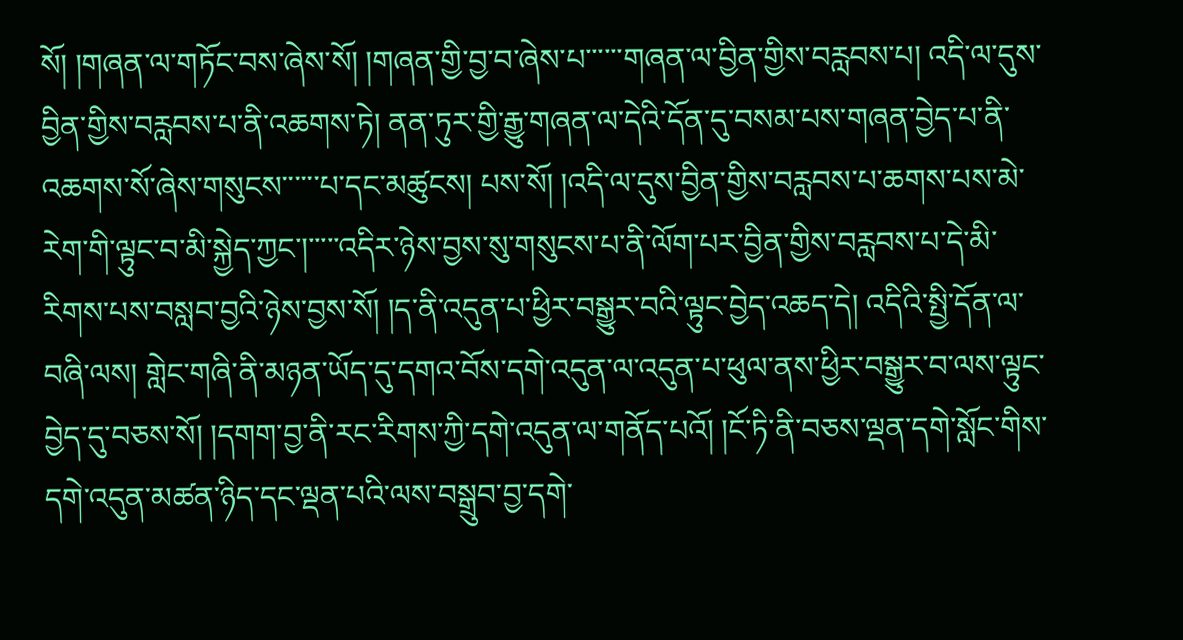སོ། །གཞན་ལ་གཏོང་བས་ཞེས་སོ། །གཞན་གྱི་བྱ་བ་ཞེས་པ་་་་་་གཞན་ལ་བྱིན་གྱིས་བརླབས་པ། འདི་ལ་དུས་བྱིན་གྱིས་བརླབས་པ་ནི་འཆགས་ཏེ། ནན་ཏུར་གྱི་རྒྱུ་གཞན་ལ་དེའི་དོན་དུ་བསམ་པས་གཞན་བྱེད་པ་ནི་འཆགས་སོ་ཞེས་གསུངས་་་་་་པ་དང་མཚུངས། པས་སོ། །འདི་ལ་དུས་བྱིན་གྱིས་བརླབས་པ་ཆགས་པས་མེ་རེག་གི་ལྟུང་བ་མི་སྐྱེད་ཀྱང་།་་་་་འདིར་ཉེས་བྱས་སུ་གསུངས་པ་ནི་ལོག་པར་བྱིན་གྱིས་བརླབས་པ་དེ་མི་རིགས་པས་བསླབ་བྱའི་ཉེས་བྱས་སོ། །ད་ནི་འདུན་པ་ཕྱིར་བསྒྱུར་བའི་ལྟུང་བྱེད་འཆད་དེ། འདིའི་སྤྱི་དོན་ལ་བཞི་ལས། གླེང་གཞི་ནི་མཉན་ཡོད་དུ་དགའ་བོས་དགེ་འདུན་ལ་འདུན་པ་ཕུལ་ནས་ཕྱིར་བསྒྱུར་བ་ལས་ལྟུང་བྱེད་དུ་བཅས་སོ། །དགག་བྱ་ནི་རང་རིགས་ཀྱི་དགེ་འདུན་ལ་གནོད་པའོ། །ངོ་ཏི་ནི་བཅས་ལྡན་དགེ་སློང་གིས་དགེ་འདུན་མཚན་ཉིད་དང་ལྡན་པའི་ལས་བསྒྲུབ་བྱ་དགེ་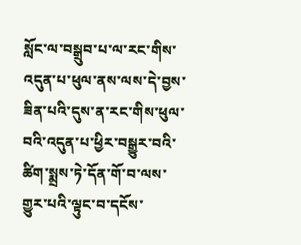སློང་ལ་བསྒྲུབ་པ་ལ་རང་གིས་འདུན་པ་ཕུལ་ནས་ལས་དེ་བྱས་ཟིན་པའི་དུས་ན་རང་གིས་ཕུལ་བའི་འདུན་པ་ཕྱིར་བསྒྱུར་བའི་ཚིག་སྨྲས་ཏེ་དོན་གོ་བ་ལས་གྱུར་པའི་ལྟུང་བ་དངོས་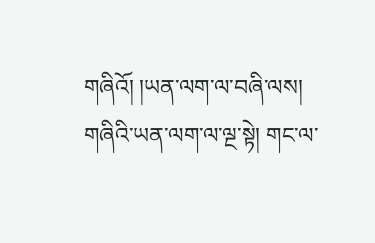གཞིའོ། །ཡན་ལག་ལ་བཞི་ལས། གཞིའི་ཡན་ལག་ལ་ལྔ་སྟེ། གང་ལ་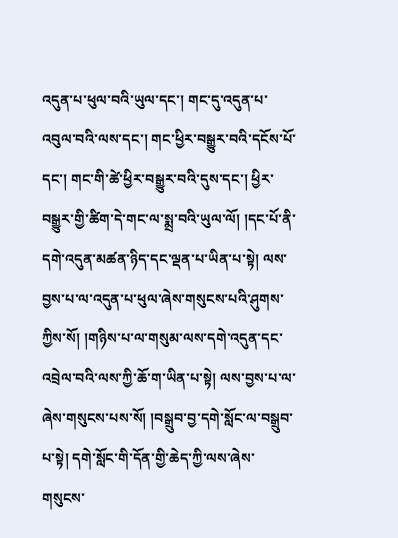འདུན་པ་ཕུལ་བའི་ཡུལ་དང་། གང་དུ་འདུན་པ་འབུལ་བའི་ལས་དང་། གང་ཕྱིར་བསྒྱུར་བའི་དངོས་པོ་དང་། གང་གི་ཚེ་ཕྱིར་བསྒྱུར་བའི་དུས་དང་། ཕྱིར་བསྒྱུར་གྱི་ཚིག་དེ་གང་ལ་སྨྲ་བའི་ཡུལ་ལོ། །དང་པོ་ནི་དགེ་འདུན་མཚན་ཉིད་དང་ལྡན་པ་ཡིན་པ་སྟེ། ལས་བྱས་པ་ལ་འདུན་པ་ཕུལ་ཞེས་གསུངས་པའི་ཤུགས་ཀྱིས་སོ། །གཉིས་པ་ལ་གསུམ་ལས་དགེ་འདུན་དང་འབྲེལ་བའི་ལས་ཀྱི་ཆོ་ག་ཡིན་པ་སྟེ། ལས་བྱས་པ་ལ་ཞེས་གསུངས་པས་སོ། །བསྒྲུབ་བྱ་དགེ་སློང་ལ་བསྒྲུབ་པ་སྟེ། དགེ་སློང་གི་དོན་གྱི་ཆེད་ཀྱི་ལས་ཞེས་གསུངས་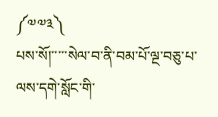༼༧༧༣༽
པས་སོ།་་་་་སེལ་བ་ནི་བམ་པོ་ལྔ་བཅུ་པ་ལས་དགེ་སློང་གི་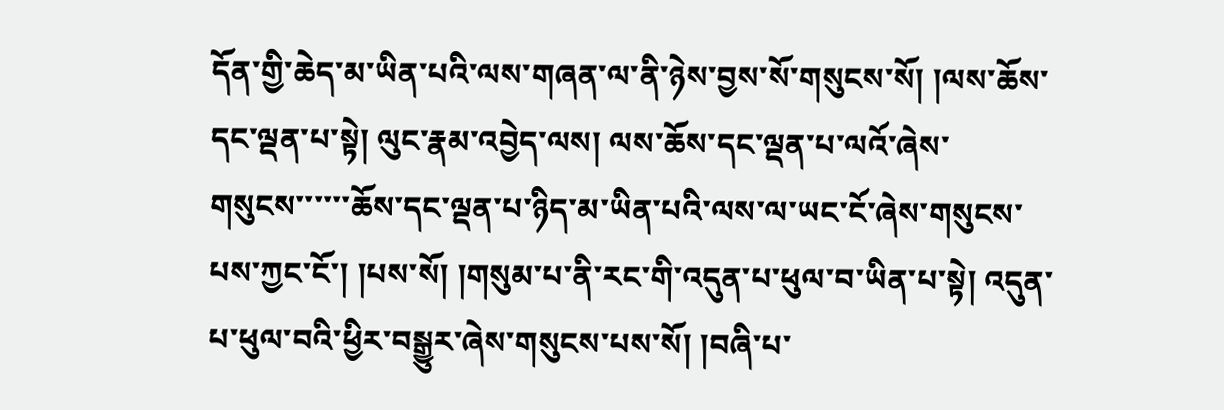དོན་གྱི་ཆེད་མ་ཡིན་པའི་ལས་གཞན་ལ་ནི་ཉེས་བྱས་སོ་གསུངས་སོ། །ལས་ཆོས་དང་ལྡན་པ་སྟེ། ལུང་རྣམ་འབྱེད་ལས། ལས་ཆོས་དང་ལྡན་པ་ལའོ་ཞེས་གསུངས་་་་་་ཆོས་དང་ལྡན་པ་ཉིད་མ་ཡིན་པའི་ལས་ལ་ཡང་ངོ་ཞེས་གསུངས་པས་ཀྱང་ངོ་། །པས་སོ། །གསུམ་པ་ནི་རང་གི་འདུན་པ་ཕུལ་བ་ཡིན་པ་སྟེ། འདུན་པ་ཕུལ་བའི་ཕྱིར་བསྒྱུར་ཞེས་གསུངས་པས་སོ། །བཞི་པ་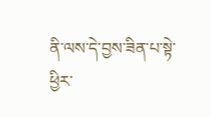ནི་ལས་དེ་བྱས་ཟིན་པ་སྟེ་ཕྱིར་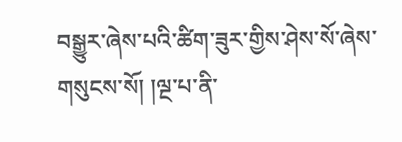བསྒྱུར་ཞེས་པའི་ཚིག་ཟུར་གྱིས་ཤེས་སོ་ཞེས་གསུངས་སོ། །ལྔ་པ་ནི་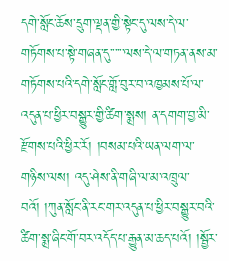དགེ་སློང་ཆོས་དྲུག་ལྡན་གྱི་སྟེང་དུ་ལས་དེ་ལ་གཏོགས་པ་སྟེ་གཞན་དུ་་་་་་ལས་དེ་ལ་གཏན་ནས་མ་གཏོགས་པའི་དགེ་སློང་གློ་བུར་བ་འཁྱམས་པོ་ལ་འདུན་པ་ཕྱིར་བསྒྱུར་གྱི་ཚིག་སྨྲས། ན་དགག་བྱ་མི་རྫོགས་པའི་ཕྱིར་རོ། །བསམ་པའི་ཡན་ལག་ལ་གཉིས་ལས། འདུ་ཤེས་ནི་གཞི་ལ་མ་འཁྲུལ་བའོ། །ཀུན་སློང་ནི་རང་གར་འདུན་པ་ཕྱིར་བསྒྱུར་བའི་ཚིག་སྨྲ་ཞིང་གོ་བར་འདོད་པ་རྒྱུན་མ་ཆད་པའོ། །སྦྱོར་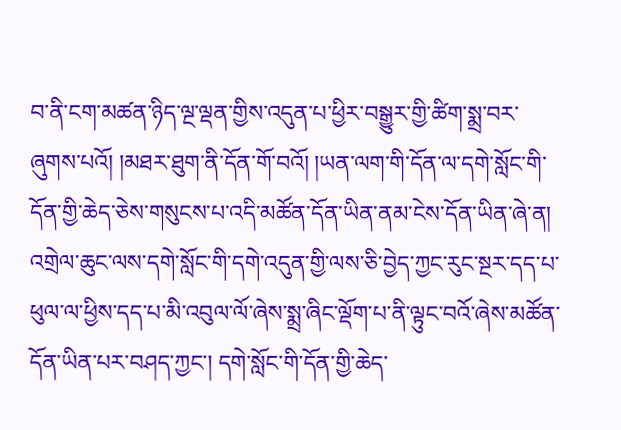བ་ནི་ངག་མཚན་ཉིད་ལྔ་ལྡན་གྱིས་འདུན་པ་ཕྱིར་བསྒྱུར་གྱི་ཚིག་སྨྲ་བར་ཞུགས་པའོ། །མཐར་ཐུག་ནི་དོན་གོ་བའོ། །ཡན་ལག་གི་དོན་ལ་དགེ་སློང་གི་དོན་གྱི་ཆེད་ཅེས་གསུངས་པ་འདི་མཚོན་དོན་ཡིན་ནམ་ངེས་དོན་ཡིན་ཞེ་ན། འགྲེལ་ཆུང་ལས་དགེ་སློང་གི་དགེ་འདུན་གྱི་ལས་ཅི་བྱེད་ཀྱང་རུང་སྔར་དད་པ་ཕུལ་ལ་ཕྱིས་དད་པ་མི་འབུལ་ལོ་ཞེས་སྨྲ་ཞིང་ལྡོག་པ་ནི་ལྟུང་བའོ་ཞེས་མཚོན་དོན་ཡིན་པར་བཤད་ཀྱང་། དགེ་སློང་གི་དོན་གྱི་ཆེད་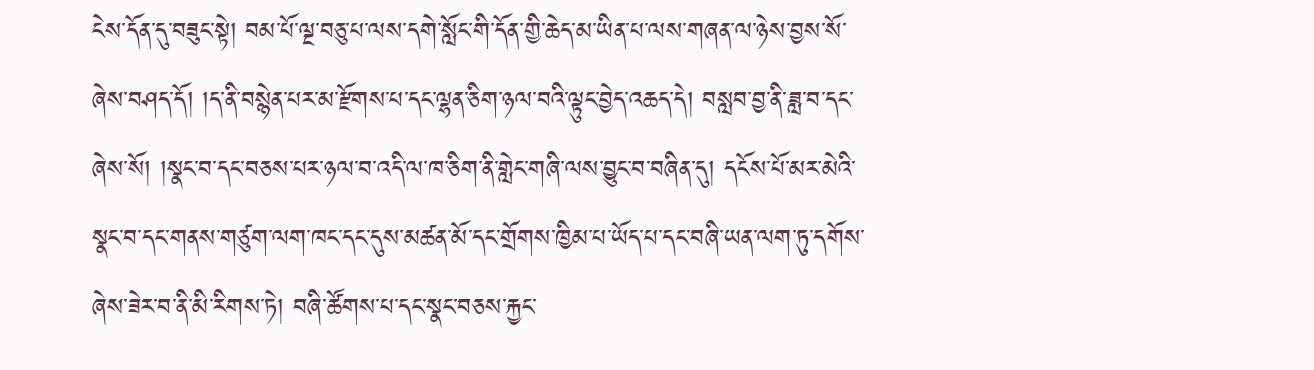ངེས་དོན་དུ་བཟུང་སྟེ། བམ་པོ་ལྔ་བཅུ་པ་ལས་དགེ་སློང་གི་དོན་གྱི་ཆེད་མ་ཡིན་པ་ལས་གཞན་ལ་ཉེས་བྱས་སོ་ཞེས་བཤད་དོ། །ད་ནི་བསྙེན་པར་མ་རྫོགས་པ་དང་ལྷན་ཅིག་ཉལ་བའི་ལྟུང་བྱེད་འཆད་དེ། བསླབ་བྱ་ནི་ཟླ་བ་དང་ཞེས་སོ། །སྣང་བ་དང་བཅས་པར་ཉལ་བ་འདི་ལ་ཁ་ཅིག་ནི་གླེང་གཞི་ལས་བྱུང་བ་བཞིན་དུ། དངོས་པོ་མར་མེའི་སྣང་བ་དང་གནས་གཙུག་ལག་ཁང་དང་དུས་མཚན་མོ་དང་གྲོགས་ཁྱིམ་པ་ཡོད་པ་དང་བཞི་ཡན་ལག་ཏུ་དགོས་ཞེས་ཟེར་བ་ནི་མི་རིགས་ཏེ། བཞི་ཚོགས་པ་དང་སྣང་བཅས་རྐྱང་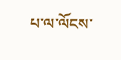པ་ལ་ལོངས་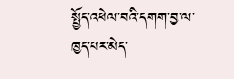སྤྱོད་འཕེལ་བའི་དགག་བྱ་ལ་ཁྱད་པར་མེད་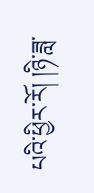པའི་ཕྱིར་རོ། །ཉི་ཟླ་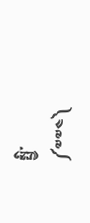སྤྱི་
༼༧༧༤༽